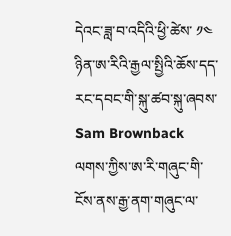དེའང་ཟླ་བ་འདིའི་ཕྱི་ཚེས་ ༡༤ ཉིན་ཨ་རིའི་རྒྱལ་སྤྱིའི་ཆོས་དད་རང་དབང་གི་སྐུ་ཚབ་སྐུ་ཞབས་ Sam Brownback ལགས་ཀྱིས་ཨ་རི་གཞུང་གི་ངོས་ནས་རྒྱ་ནག་གཞུང་ལ་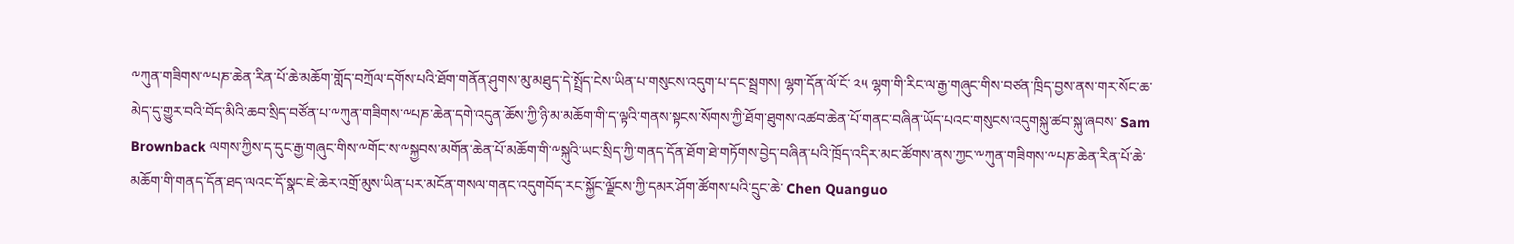༸ཀུན་གཟིགས་༸པཎ་ཆེན་རིན་པོ་ཆེ་མཆོག་གློད་བཀྲོལ་དགོས་པའི་ཐོག་གནོན་ཤུགས་མུ་མཐུད་དེ་སྤྲོད་ངེས་ཡིན་པ་གསུངས་འདུག་པ་དང་སྦྲགས། ལྷག་དོན་ལོ་ངོ་ ༢༥ ལྷག་གི་རིང་ལ་རྒྱ་གཞུང་གིས་བཙན་ཁྲིད་བྱས་ནས་གར་སོང་ཆ་མེད་དུ་གྱུར་བའི་བོད་མིའི་ཆབ་སྲིད་བཙོན་པ་༸ཀུན་གཟིགས་༸པཎ་ཆེན་དགེ་འདུན་ཆོས་ཀྱི་ཉི་མ་མཆོག་གི་ད་ལྟའི་གནས་སྟངས་སོགས་ཀྱི་ཐོག་ཐུགས་འཚབ་ཆེན་པོ་གནང་བཞིན་ཡོད་པའང་གསུངས་འདུགསྐུ་ཚབ་སྐུ་ཞབས་ Sam Brownback ལགས་ཀྱིས་ད་དུང་རྒྱ་གཞུང་གིས་༸གོང་ས་༸སྐྱབས་མགོན་ཆེན་པོ་མཆོག་གི་༸སྐུའི་ཡང་སྲིད་ཀྱི་གནད་དོན་ཐོག་ཐེ་གཏོགས་བྱེད་བཞིན་པའི་ཁྲོད་འདིར་མང་ཚོགས་ནས་ཀྱང་༸ཀུན་གཟིགས་༸པཎ་ཆེན་རིན་པོ་ཆེ་མཆོག་གི་གནད་དོན་ཐད་ལའང་དོ་སྣང་ཇེ་ཆེར་འགྲོ་མུས་ཡིན་པར་མངོན་གསལ་གནང་འདུགབོད་རང་སྐྱོང་ལྗོངས་ཀྱི་དམར་ཤོག་ཚོགས་པའི་དྲུང་ཆེ་ Chen Quanguo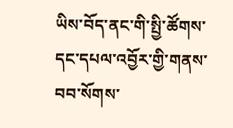ཡིས་བོད་ནང་གི་སྤྱི་ཚོགས་དང་དཔལ་འབྱོར་གྱི་གནས་བབ་སོགས་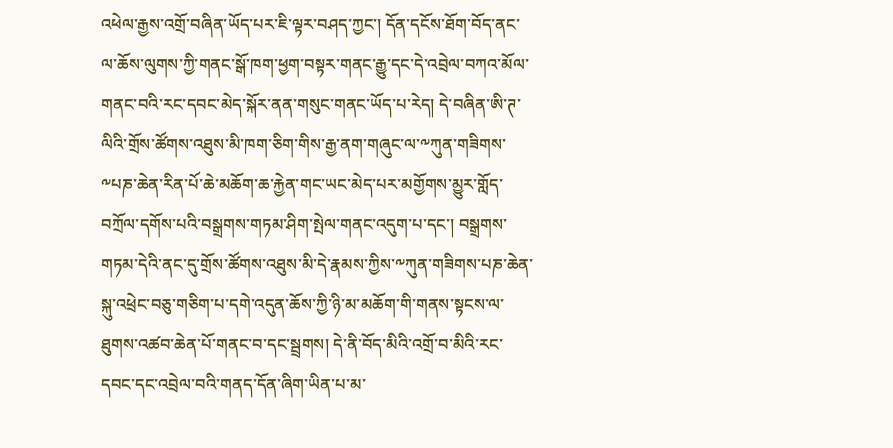འཕེལ་རྒྱས་འགྲོ་བཞིན་ཡོད་པར་ཇི་ལྟར་བཤད་ཀྱང་། དོན་དངོས་ཐོག་བོད་ནང་ལ་ཆོས་ལུགས་ཀྱི་གནང་སྒོ་ཁག་ཕྱག་བསྟར་གནང་རྒྱུ་དང་དེ་འབྲེལ་བཀའ་མོལ་གནང་བའི་རང་དབང་མེད་སྐོར་ནན་གསུང་གནང་ཡོད་པ་རེད། དེ་བཞིན་ཨི་ཊ་ལིའི་གྲོས་ཚོགས་འཐུས་མི་ཁག་ཅིག་གིས་རྒྱ་ནག་གཞུང་ལ་༸ཀུན་གཟིགས་༸པཎ་ཆེན་རིན་པོ་ཆེ་མཆོག་ཆ་རྐྱེན་གང་ཡང་མེད་པར་མགྱོགས་མྱུར་གློད་བཀྲོལ་དགོས་པའི་བསྒྲགས་གཏམ་ཤིག་སྤེལ་གནང་འདུག་པ་དང་། བསྒྲགས་གཏམ་དེའི་ནང་དུ་གྲོས་ཚོགས་འཐུས་མི་དེ་རྣམས་ཀྱིས་༸ཀུན་གཟིགས་པཎ་ཆེན་སྐུ་འཕྲེང་བཅུ་གཅིག་པ་དགེ་འདུན་ཆོས་ཀྱི་ཉི་མ་མཆོག་གི་གནས་སྟངས་ལ་ཐུགས་འཚབ་ཆེན་པོ་གནང་བ་དང་སྦྲགས། དེ་ནི་བོད་མིའི་འགྲོ་བ་མིའི་རང་དབང་དང་འབྲེལ་བའི་གནད་དོན་ཞིག་ཡིན་པ་མ་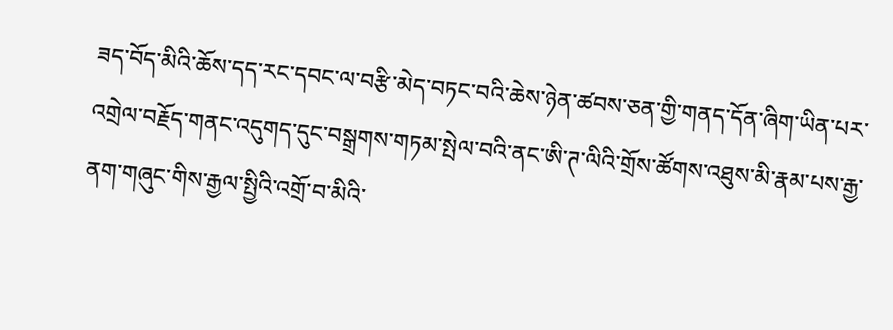ཟད་བོད་མིའི་ཆོས་དད་རང་དབང་ལ་བརྩི་མེད་བཏང་བའི་ཆེས་ཉེན་ཚབས་ཅན་གྱི་གནད་དོན་ཞིག་ཡིན་པར་འགྲེལ་བརྗོད་གནང་འདུགད་དུང་བསྒྲགས་གཏམ་སྤེལ་བའི་ནང་ཨི་ཊ་ལིའི་གྲོས་ཚོགས་འཐུས་མི་རྣམ་པས་རྒྱ་ནག་གཞུང་གིས་རྒྱལ་སྤྱིའི་འགྲོ་བ་མིའི་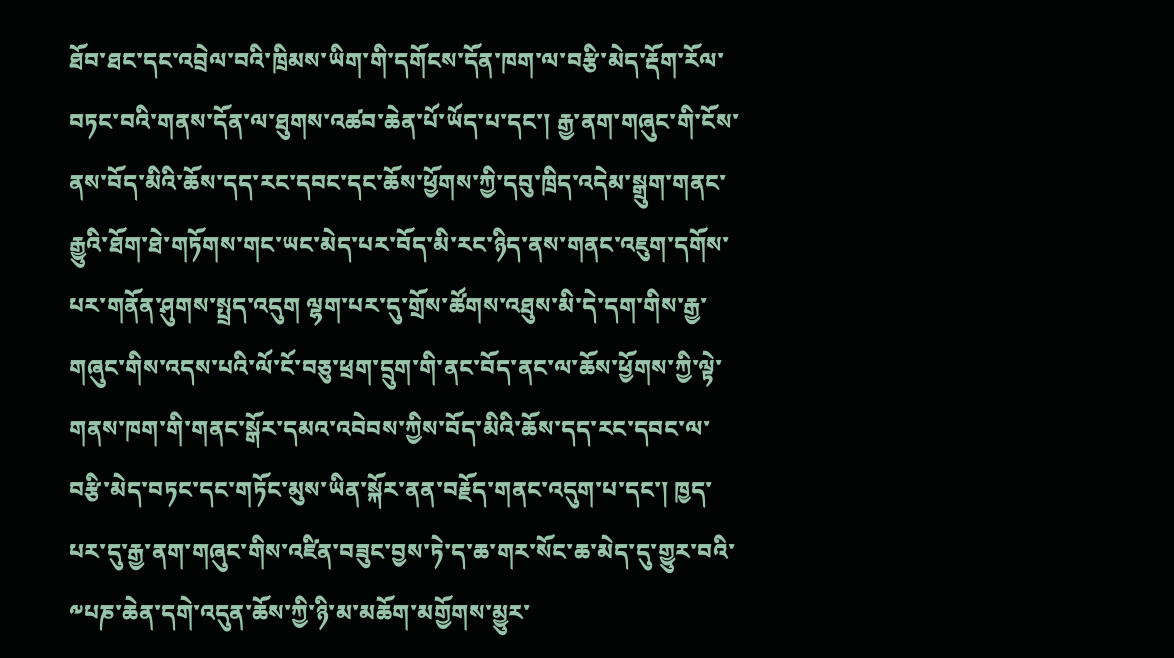ཐོབ་ཐང་དང་འབྲེལ་བའི་ཁྲིམས་ཡིག་གི་དགོངས་དོན་ཁག་ལ་བརྩི་མེད་རྡོག་རོལ་བཏང་བའི་གནས་དོན་ལ་ཐུགས་འཚབ་ཆེན་པོ་ཡོད་པ་དང་། རྒྱ་ནག་གཞུང་གི་ངོས་ནས་བོད་མིའི་ཆོས་དད་རང་དབང་དང་ཆོས་ཕྱོགས་ཀྱི་དབུ་ཁྲིད་འདེམ་སྒྲུག་གནང་རྒྱུའི་ཐོག་ཐེ་གཏོགས་གང་ཡང་མེད་པར་བོད་མི་རང་ཉིད་ནས་གནང་འཇུག་དགོས་པར་གནོན་ཤུགས་སྤྲད་འདུག ལྷག་པར་དུ་གྲོས་ཚོགས་འཐུས་མི་དེ་དག་གིས་རྒྱ་གཞུང་གིས་འདས་པའི་ལོ་ངོ་བཅུ་ཕྲག་དྲུག་གི་ནང་བོད་ནང་ལ་ཆོས་ཕྱོགས་ཀྱི་ལྟེ་གནས་ཁག་གི་གནང་སྒོར་དམའ་འབེབས་ཀྱིས་བོད་མིའི་ཆོས་དད་རང་དབང་ལ་བརྩི་མེད་བཏང་དང་གཏོང་མུས་ཡིན་སྐོར་ནན་བརྗོད་གནང་འདུག་པ་དང་། ཁྱད་པར་དུ་རྒྱ་ནག་གཞུང་གིས་འཛིན་བཟུང་བྱས་ཏེ་ད་ཆ་གར་སོང་ཆ་མེད་དུ་གྱུར་བའི་༸པཎ་ཆེན་དགེ་འདུན་ཆོས་ཀྱི་ཉི་མ་མཆོག་མགྱོགས་མྱུར་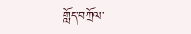གློད་བཀྲོལ་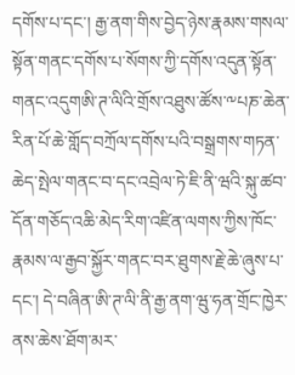དགོས་པ་དང་། རྒྱ་ནག་གིས་བྱེད་ཉེས་རྣམས་གསལ་སྟོན་གནང་དགོས་པ་སོགས་ཀྱི་དགོས་འདུན་སྟོན་གནང་འདུགཨི་ཊ་ལིའི་གྲོས་འཐུས་ཚོས་༸པཎ་ཆེན་རིན་པོ་ཆེ་གློད་བཀྲོལ་དགོས་པའི་བསྒྲགས་གཏན་ཆེད་སྤེལ་གནང་བ་དང་འབྲེལ་ཏེ་ཇི་ནི་ཝའི་སྐུ་ཚབ་དོན་གཅོད་འཆི་མེད་རིག་འཛིན་ལགས་ཀྱིས་ཁོང་རྣམས་ལ་རྒྱབ་སྐྱོར་གནང་བར་ཐུགས་རྗེ་ཆེ་ཞུས་པ་དང་། དེ་བཞིན་ཨི་ཊ་ལི་ནི་རྒྱ་ནག་ཝུ་ཧན་གྲོང་ཁྱེར་ནས་ཆེས་ཐོག་མར་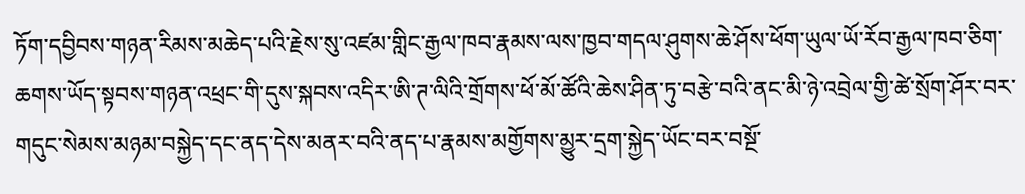ཏོག་དབྱིབས་གཉན་རིམས་མཆེད་པའི་རྗེས་སུ་འཛམ་གླིང་རྒྱལ་ཁབ་རྣམས་ལས་ཁྱབ་གདལ་ཤུགས་ཆེ་ཤོས་ཕོག་ཡུལ་ཡོ་རོབ་རྒྱལ་ཁབ་ཅིག་ཆགས་ཡོད་སྟབས་གཉན་འཕྲང་གི་དུས་སྐབས་འདིར་ཨི་ཊ་ལིའི་གྲོགས་ཕོ་མོ་ཚོའི་ཆེས་ཤིན་ཏུ་བརྩེ་བའི་ནང་མི་ཉེ་འབྲེལ་གྱི་ཚེ་སྲོག་ཤོར་བར་གདུང་སེམས་མཉམ་བསྐྱེད་དང་ནད་དེས་མནར་བའི་ནད་པ་རྣམས་མགྱོགས་མྱུར་དྲག་སྐྱེད་ཡོང་བར་བསྔོ་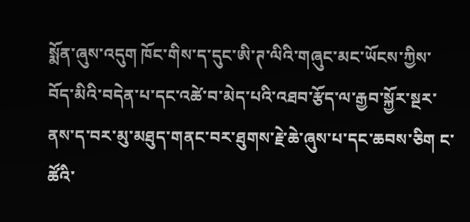སྨོན་ཞུས་འདུག ཁོང་གིས་ད་དུང་ཨི་ཊ་ལིའི་གཞུང་མང་ཡོངས་ཀྱིས་བོད་མིའི་བདེན་པ་དང་འཚེ་བ་མེད་པའི་འཐབ་རྩོད་ལ་རྒྱབ་སྐྱོར་སྔར་ནས་ད་བར་མུ་མཐུད་གནང་བར་ཐུགས་རྗེ་ཆེ་ཞུས་པ་དང་ཆབས་ཅིག ང་ཚོའི་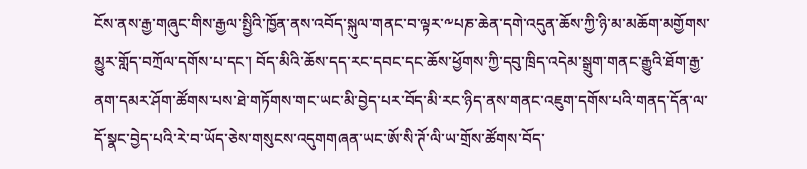ངོས་ནས་རྒྱ་གཞུང་གིས་རྒྱལ་སྤྱིའི་ཁྱོན་ནས་འབོད་སྐུལ་གནང་བ་ལྟར་༸པཎ་ཆེན་དགེ་འདུན་ཆོས་ཀྱི་ཉི་མ་མཆོག་མགྱོགས་མྱུར་གློད་བཀྲོལ་དགོས་པ་དང་། བོད་མིའི་ཆོས་དད་རང་དབང་དང་ཆོས་ཕྱོགས་ཀྱི་དབུ་ཁྲིད་འདེམ་སྒྲུག་གནང་རྒྱུའི་ཐོག་རྒྱ་ནག་དམར་ཤོག་ཚོགས་པས་ཐེ་གཏོགས་གང་ཡང་མི་བྱེད་པར་བོད་མི་རང་ཉིད་ནས་གནང་འཇུག་དགོས་པའི་གནད་དོན་ལ་དོ་སྣང་བྱེད་པའི་རེ་བ་ཡོད་ཅེས་གསུངས་འདུགགཞན་ཡང་ཨོ་སི་ཊོ་ལི་ཡ་གྲོས་ཚོགས་བོད་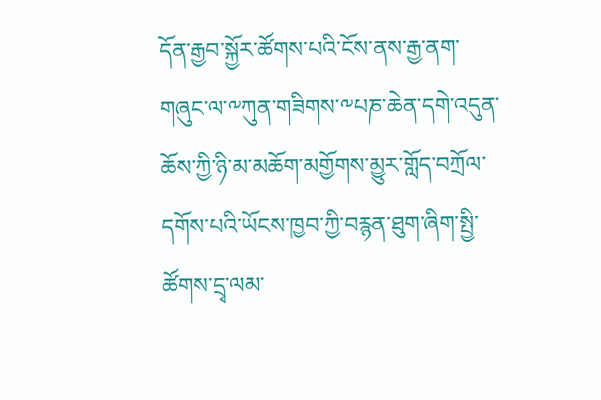དོན་རྒྱབ་སྐྱོར་ཚོགས་པའི་ངོས་ནས་རྒྱ་ནག་གཞུང་ལ་༸ཀུན་གཟིགས་༸པཎ་ཆེན་དགེ་འདུན་ཆོས་ཀྱི་ཉི་མ་མཆོག་མགྱོགས་མྱུར་གློད་བཀྲོལ་དགོས་པའི་ཡོངས་ཁྱབ་ཀྱི་བརྙན་ཐུག་ཞིག་སྤྱི་ཚོགས་དྲྭ་ལམ་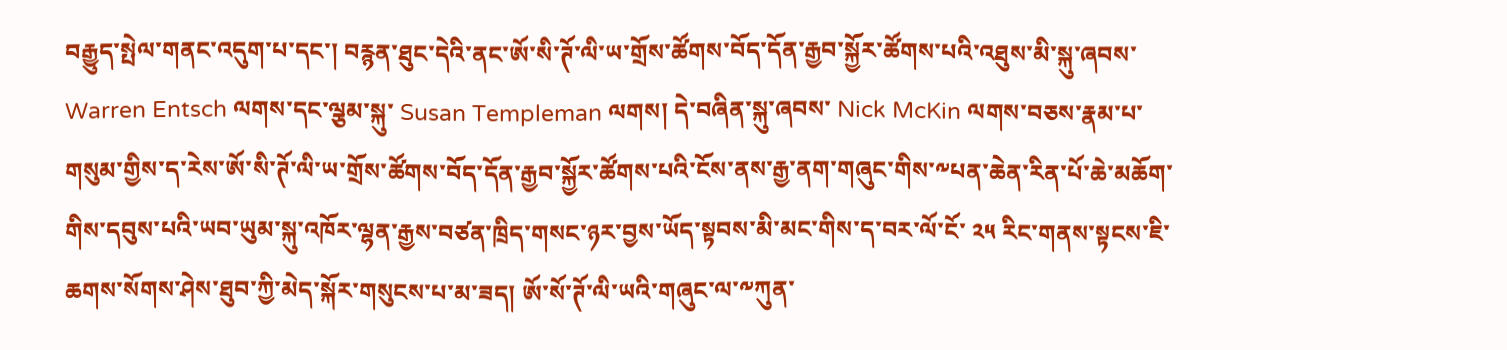བརྒྱུད་སྤེལ་གནང་འདུག་པ་དང་། བརྙན་ཐུང་དེའི་ནང་ཨོ་སི་ཊོ་ལི་ཡ་གྲོས་ཚོགས་བོད་དོན་རྒྱབ་སྐྱོར་ཚོགས་པའི་འཐུས་མི་སྐུ་ཞབས་ Warren Entsch ལགས་དང་ལྕམ་སྐུ་ Susan Templeman ལགས། དེ་བཞིན་སྐུ་ཞབས་ Nick McKin ལགས་བཅས་རྣམ་པ་གསུམ་གྱིས་ད་རེས་ཨོ་སི་ཊོ་ལི་ཡ་གྲོས་ཚོགས་བོད་དོན་རྒྱབ་སྐྱོར་ཚོགས་པའི་ངོས་ནས་རྒྱ་ནག་གཞུང་གིས་༸པན་ཆེན་རིན་པོ་ཆེ་མཆོག་གིས་དབུས་པའི་ཡབ་ཡུམ་སྐུ་འཁོར་ལྷན་རྒྱས་བཙན་ཁྲིད་གསང་ཉར་བྱས་ཡོད་སྟབས་མི་མང་གིས་ད་བར་ལོ་ངོ་ ༢༥ རིང་གནས་སྟངས་ཇི་ཆགས་སོགས་ཤེས་ཐུབ་ཀྱི་མེད་སྐོར་གསུངས་པ་མ་ཟད། ཨོ་སོ་ཊོ་ལི་ཡའི་གཞུང་ལ་༸ཀུན་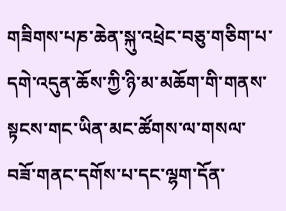གཟིགས་པཎ་ཆེན་སྐུ་འཕྲེང་བཅུ་གཅིག་པ་དགེ་འདུན་ཆོས་ཀྱི་ཉི་མ་མཆོག་གི་གནས་སྟངས་གང་ཡིན་མང་ཚོགས་ལ་གསལ་བཟོ་གནང་དགོས་པ་དང་ལྷག་དོན་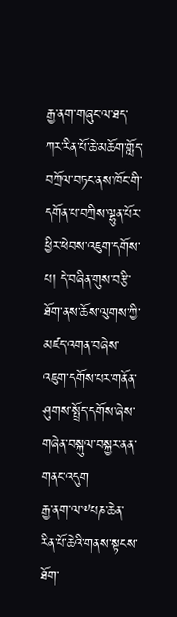རྒྱ་ནག་གཞུང་ལ་ཐད་ཀར་རིན་པོ་ཆེ་མཆོག་གློད་བཀྲོལ་བཏང་ནས་ཁོང་གི་དགོན་པ་བཀྲིས་ལྷུན་པོར་ཕྱིར་ཕེབས་འཇུག་དགོས་པ། དེ་བཞིན་གུས་བརྩི་ཐོག་ནས་ཆོས་ལུགས་ཀྱི་མཛད་འགན་བཞེས་འཇུག་དགོས་པར་གནོན་ཤུགས་སྤྲོད་དགོས་ཞེས་གཞེན་བསྐུལ་བསྐྱར་ནན་གནང་འདུག
རྒྱ་ནག་ལ་༸པཎ་ཆེན་རིན་པོ་ཆེའི་གནས་སྟངས་ཐོག་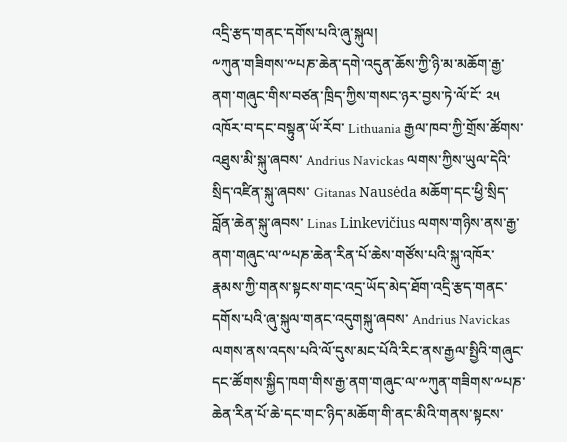འདྲི་རྩད་གནང་དགོས་པའི་ཞུ་སྐུལ།
༸ཀུན་གཟིགས་༸པཎ་ཆེན་དགེ་འདུན་ཆོས་ཀྱི་ཉི་མ་མཆོག་རྒྱ་ནག་གཞུང་གིས་བཙན་ཁྲིད་ཀྱིས་གསང་ཉར་བྱས་ཏེ་ལོ་ངོ་ ༢༥ འཁོར་བ་དང་བསྟུན་ཡོ་རོབ་ Lithuania རྒྱལ་ཁབ་ཀྱི་གྲོས་ཚོགས་འཐུས་མི་སྐུ་ཞབས་ Andrius Navickas ལགས་ཀྱིས་ཡུལ་དེའི་སྲིད་འཛིན་སྐུ་ཞབས་ Gitanas Nausėda མཆོག་དང་ཕྱི་སྲིད་བློན་ཆེན་སྐུ་ཞབས་ Linas Linkevičius ལགས་གཉིས་ནས་རྒྱ་ནག་གཞུང་ལ་༸པཎ་ཆེན་རིན་པོ་ཆེས་གཙོས་པའི་སྐུ་འཁོར་རྣམས་ཀྱི་གནས་སྟངས་གང་འདྲ་ཡོད་མེད་ཐོག་འདྲི་རྩད་གནང་དགོས་པའི་ཞུ་སྐུལ་གནང་འདུགསྐུ་ཞབས་ Andrius Navickas ལགས་ནས་འདས་པའི་ལོ་དུས་མང་པོའི་རིང་ནས་རྒྱལ་སྤྱིའི་གཞུང་དང་ཚོགས་སྐྱིད་ཁག་གིས་རྒྱ་ནག་གཞུང་ལ་༸ཀུན་གཟིགས་༸པཎ་ཆེན་རིན་པོ་ཆེ་དང་གང་ཉིད་མཆོག་གི་ནང་མིའི་གནས་སྟངས་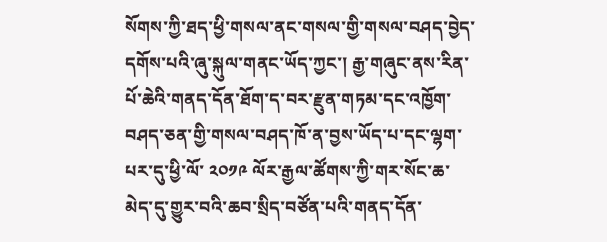སོགས་ཀྱི་ཐད་ཕྱི་གསལ་ནང་གསལ་གྱི་གསལ་བཤད་བྱེད་དགོས་པའི་ཞུ་སྐུལ་གནང་ཡོད་ཀྱང་། རྒྱ་གཞུང་ནས་རིན་པོ་ཆེའི་གནད་དོན་ཐོག་ད་བར་རྫུན་གཏམ་དང་འཁྱོག་བཤད་ཅན་གྱི་གསལ་བཤད་ཁོ་ན་བྱས་ཡོད་པ་དང་ལྷག་པར་དུ་ཕྱི་ལོ་ ༢༠༡༩ ལོར་རྒྱལ་ཚོགས་ཀྱི་གར་སོང་ཆ་མེད་དུ་གྱུར་བའི་ཆབ་སྲིད་བཙོན་པའི་གནད་དོན་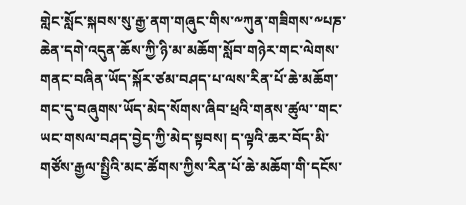གླེང་སློང་སྐབས་སུ་རྒྱ་ནག་གཞུང་གིས་༸ཀུན་གཟིགས་༸པཎ་ཆེན་དགེ་འདུན་ཆོས་ཀྱི་ཉི་མ་མཆོག་སློབ་གཉེར་གང་ལེགས་གནང་བཞིན་ཡོད་སྐོར་ཙམ་བཤད་པ་ལས་རིན་པོ་ཆེ་མཆོག་གང་དུ་བཞུགས་ཡོད་མེད་སོགས་ཞིབ་ཕྲའི་གནས་ཚུལ་་གང་ཡང་གསལ་བཤད་བྱེད་ཀྱི་མེད་སྟབས། ད་ལྟའི་ཆར་བོད་མི་གཙོས་རྒྱལ་སྤྱིའི་མང་ཚོགས་ཀྱིས་རིན་པོ་ཆེ་མཆོག་གི་དངོས་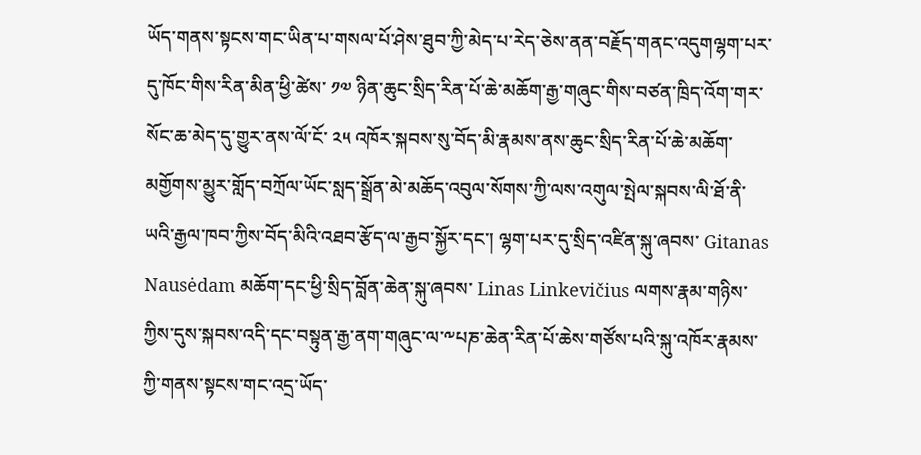ཡོད་གནས་སྟངས་གང་ཡིན་པ་གསལ་པོ་ཤེས་ཐུབ་ཀྱི་མེད་པ་རེད་ཅེས་ནན་བརྗོད་གནང་འདུགལྷག་པར་དུ་ཁོང་གིས་རིན་མིན་ཕྱི་ཚེས་ ༡༧ ཉིན་ཆུང་སྲིད་རིན་པོ་ཆེ་མཆོག་རྒྱ་གཞུང་གིས་བཙན་ཁྲིད་འོག་གར་སོང་ཆ་མེད་དུ་གྱུར་ནས་ལོ་ངོ་ ༢༥ འཁོར་སྐབས་སུ་བོད་མི་རྣམས་ནས་ཆུང་སྲིད་རིན་པོ་ཆེ་མཆོག་མགྱོགས་མྱུར་གློད་བཀྲོལ་ཡོང་སླད་སྒྲོན་མེ་མཆོད་འབུལ་སོགས་ཀྱི་ལས་འགུལ་སྤེལ་སྐབས་ལི་ཐོ་ནི་ཡའི་རྒྱལ་ཁབ་ཀྱིས་བོད་མིའི་འཐབ་རྩོད་ལ་རྒྱབ་སྐྱོར་དང་། ལྷག་པར་དུ་སྲིད་འཛིན་སྐུ་ཞབས་ Gitanas Nausėdam མཆོག་དང་ཕྱི་སྲིད་བློན་ཆེན་སྐུ་ཞབས་ Linas Linkevičius ལགས་རྣམ་གཉིས་ཀྱིས་དུས་སྐབས་འདི་དང་བསྟུན་རྒྱ་ནག་གཞུང་ལ་༸པཎ་ཆེན་རིན་པོ་ཆེས་གཙོས་པའི་སྐུ་འཁོར་རྣམས་ཀྱི་གནས་སྟངས་གང་འདྲ་ཡོད་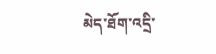མེད་ཐོག་འདྲི་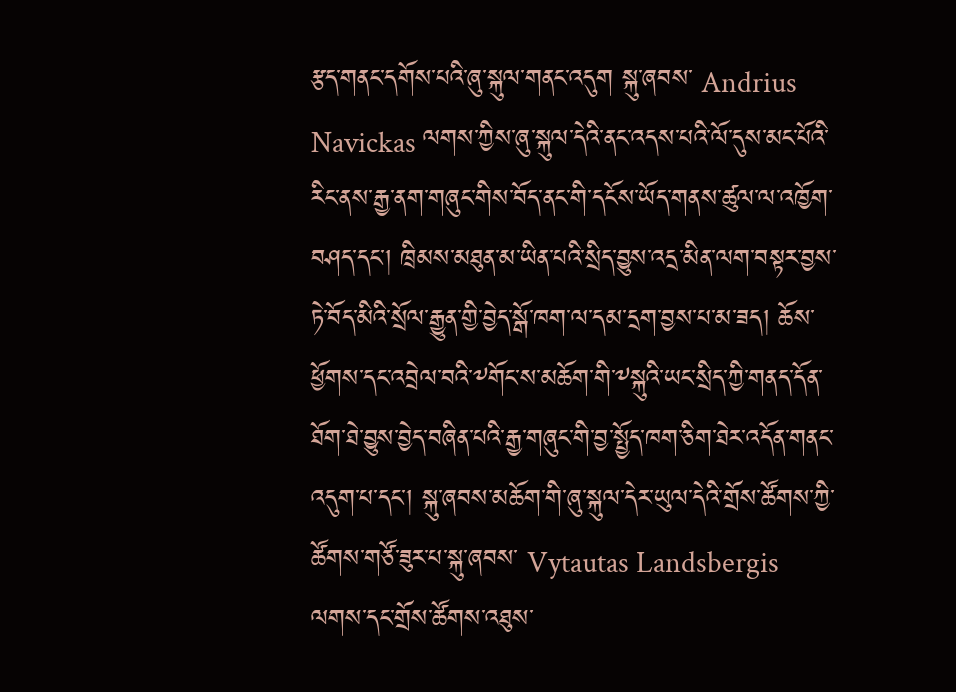རྩད་གནང་དགོས་པའི་ཞུ་སྐུལ་གནང་འདུག སྐུ་ཞབས་ Andrius Navickas ལགས་ཀྱིས་ཞུ་སྐུལ་དེའི་ནང་འདས་པའི་ལོ་དུས་མང་པོའི་རིང་ནས་རྒྱ་ནག་གཞུང་གིས་བོད་ནང་གི་དངོས་ཡོད་གནས་ཚུལ་ལ་འཁྱོག་བཤད་དང་། ཁྲིམས་མཐུན་མ་ཡིན་པའི་སྲིད་བྱུས་འདྲ་མིན་ལག་བསྟར་བྱས་ཏེ་བོད་མིའི་སྲོལ་རྒྱུན་གྱི་བྱེད་སྒོ་ཁག་ལ་དམ་དྲག་བྱས་པ་མ་ཟད། ཆོས་ཕྱོགས་དང་འབྲེལ་བའི་༸གོང་ས་མཆོག་གི་༸སྐུའི་ཡང་སྲིད་ཀྱི་གནད་དོན་ཐོག་ཐེ་བྱུས་བྱེད་བཞིན་པའི་རྒྱ་གཞུང་གི་བྱ་སྤྱོད་ཁག་ཅིག་ཐེར་འདོན་གནང་འདུག་པ་དང་། སྐུ་ཞབས་མཆོག་གི་ཞུ་སྐུལ་དེར་ཡུལ་དེའི་གྲོས་ཚོགས་ཀྱི་ཚོགས་གཙོ་ཟུར་པ་སྐུ་ཞབས་ Vytautas Landsbergis ལགས་དང་གྲོས་ཚོགས་འཐུས་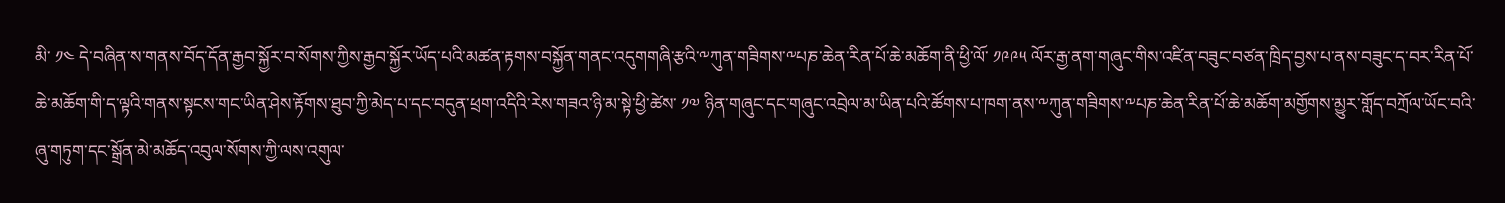མི་ ༡༤ དེ་བཞིན་ས་གནས་བོད་དོན་རྒྱབ་སྐྱོར་བ་སོགས་ཀྱིས་རྒྱབ་སྐྱོར་ཡོད་པའི་མཚན་རྟགས་བསྐྱོན་གནང་འདུགགཞི་རྩའི་༸ཀུན་གཟིགས་༸པཎ་ཆེན་རིན་པོ་ཆེ་མཆོག་ནི་ཕྱི་ལོ་ ༡༩༩༥ ལོར་རྒྱ་ནག་གཞུང་གིས་འཛིན་བཟུང་བཙན་ཁྲིད་བྱས་པ་ནས་བཟུང་ད་བར་རིན་པོ་ཆེ་མཆོག་གི་ད་ལྟའི་གནས་སྟངས་གང་ཡིན་ཤེས་རྟོགས་ཐུབ་ཀྱི་མེད་པ་དང་བདུན་ཕྲག་འདིའི་རེས་གཟའ་ཉི་མ་སྟེ་ཕྱི་ཚེས་ ༡༧ ཉིན་གཞུང་དང་གཞུང་འབྲེལ་མ་ཡིན་པའི་ཚོགས་པ་ཁག་ནས་༸ཀུན་གཟིགས་༸པཎ་ཆེན་རིན་པོ་ཆེ་མཆོག་མགྱོགས་མྱུར་གློད་བཀྲོལ་ཡོང་བའི་ཞུ་གཏུག་དང་སྒྲོན་མེ་མཆོད་འབུལ་སོགས་ཀྱི་ལས་འགུལ་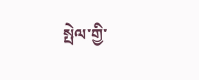སྤེལ་གྱི་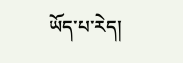ཡོད་པ་རེད།